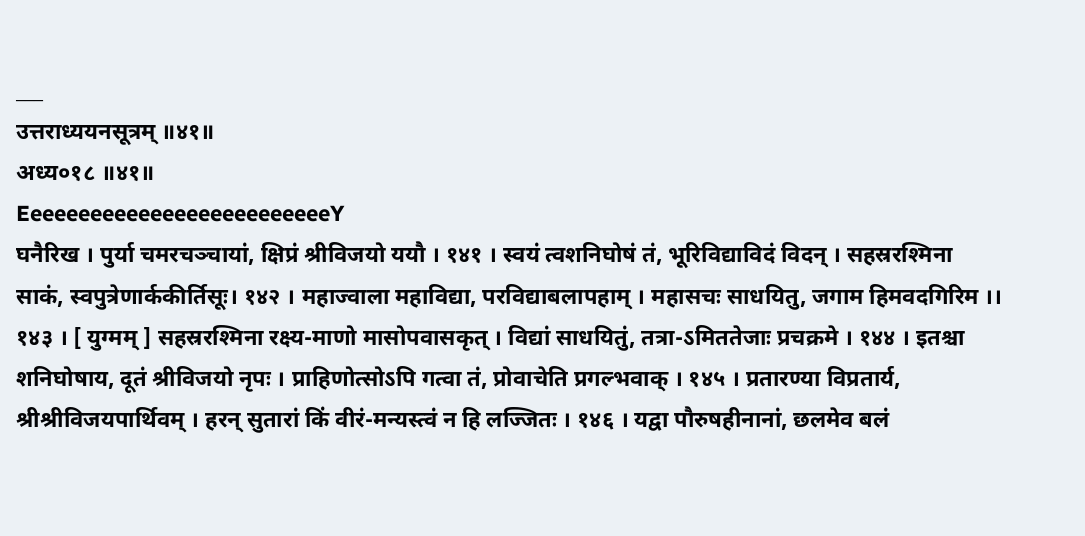___
उत्तराध्ययनसूत्रम् ॥४१॥
अध्य०१८ ॥४१॥
EeeeeeeeeeeeeeeeeeeeeeeeeeY
घनैरिख । पुर्या चमरचञ्चायां, क्षिप्रं श्रीविजयो ययौ । १४१ । स्वयं त्वशनिघोषं तं, भूरिविद्याविदं विदन् । सहस्ररश्मिना
साकं, स्वपुत्रेणार्ककीर्तिसूः। १४२ । महाज्वाला महाविद्या, परविद्याबलापहाम् । महासचः साधयितु, जगाम हिमवदगिरिम ।। १४३ । [ युग्मम् ] सहस्ररश्मिना रक्ष्य-माणो मासोपवासकृत् । विद्यां साधयितुं, तत्रा-ऽमिततेजाः प्रचक्रमे । १४४ । इतश्चा
शनिघोषाय, दूतं श्रीविजयो नृपः । प्राहिणोत्सोऽपि गत्वा तं, प्रोवाचेति प्रगल्भवाक् । १४५ । प्रतारण्या विप्रतार्य, श्रीश्रीविजयपार्थिवम् । हरन् सुतारां किं वीरं-मन्यस्त्वं न हि लज्जितः । १४६ । यद्वा पौरुषहीनानां, छलमेव बलं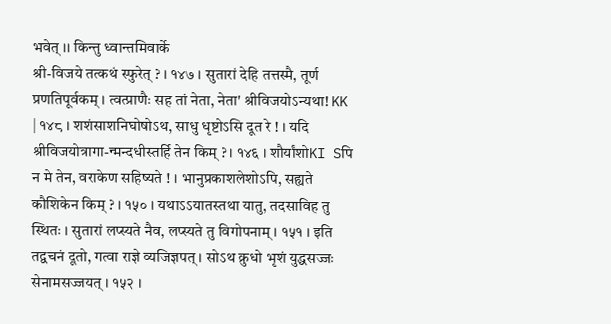भवेत् ।। किन्तु ध्वान्तमिवार्के
श्री-विजये तत्कथं स्फुरेत् ? । १४७ । सुतारां देहि तत्तस्मै, तूर्ण प्रणतिपूर्वकम् । त्वत्प्राणैः सह तां नेता, नेता' श्रीविजयोऽन्यथा! KK | १४८ । शशंसाशनिघोषोऽथ, साधु धृष्टोऽसि दूत रे ! । यदि श्रीविजयोत्रागा-न्मन्दधीस्तर्हि तेन किम् ? । १४६ । शौर्यांशोKI Sपि न मे तेन, वराकेण सहिष्यते ! । भानुप्रकाशलेशोऽपि, सह्यते कौशिकेन किम् ? । १५० । यथाऽऽयातस्तथा यातु, तदसाविह तु
स्थितः । सुतारां लप्स्यते नैव, लप्स्यते तु विगोपनाम् । १५१ । इति तद्वचनं दूतो, गत्वा राज्ञे व्यजिज्ञपत् । सोऽथ क्रुधो भृशं युद्धसज्जः सेनामसज्जयत् । १५२ ।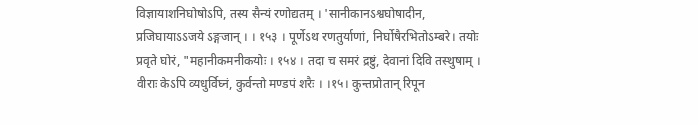विज्ञायाशनिघोषोऽपि, तस्य सैन्यं रणोद्यतम् । 'सानीकानऽश्वघोषादीन, प्रजिघायाऽऽजये ऽङ्गजान् । । १५३ । पूर्णेऽथ रणतुर्याणां, निर्घोषैरभितोऽम्बरे। तयोः प्रवृते घोरं, "महानीकमनीकयोः । १५४ । तदा च समरं द्रष्टुं, देवानां दिवि तस्थुषाम् । वीराः केऽपि व्यधुर्विघ्नं, कुर्वन्तो मण्डपं शरैः । ।१५। कुन्तप्रोतान् रिपून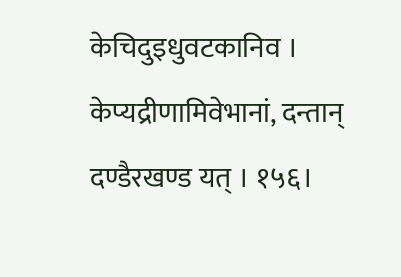केचिदुइधुवटकानिव । केप्यद्रीणामिवेभानां, दन्तान् दण्डैरखण्ड यत् । १५६।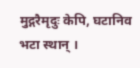मुद्गरैमृदुः केपि, घटानिव भटा स्थान् ।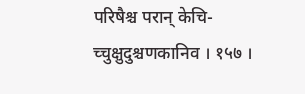परिषैश्च परान् केचि-च्चुक्षुदुश्चणकानिव । १५७ ।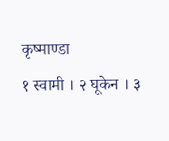कृष्माण्डा
१ स्वामी । २ घूकेन । ३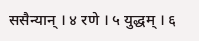ससैन्यान् । ४ रणे । ५ युद्धम् । ६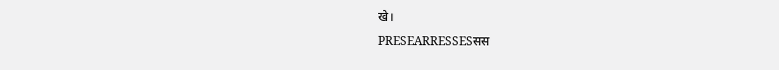खे।
PRESEARRESSESसस